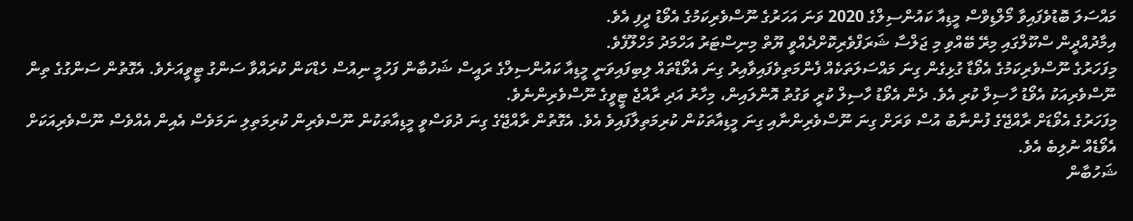މައްސަލަ ބޮޑުވެފައިވާ މޯލްޑިވްސް މީޑިއާ ކައުންސިލްގެ 2020 ވަނަ އަހަރުގެ ނޫސްވެރިކަމުގެ އެވޯޑު ދީފި އެވެ.
އިމާދުއްދީން ސްކޫލްގައި މިރޭ ބޭއްވި މި ޖަލްސާ ޝަރަފްވެރިކޮށްދެއްވީ ޔޫތް މިނިސްޓަރު އަހްމަދު މަހްލޫފެވެ.
މިފަހަރުގެ ނޫސްވެރިކަމުގެ އެވޯޑާ ގުޅިގެން ގިނަ މައްސަލަތަކެއް ފެންމަތިވެފައިވާއިރު ގިނަ އެވޯޑްތައް ލިބިފައިވަނީ މީޑިއާ ކައުންސިލްގެ ރައީސް ޝަހުބާން ފަހުމީ ނިއުސް ހެޑްކަން ކުރައްވާ ސަންގު ޓީވީއަށެވެ. އެގޮތުން ސަންގުގެ ތިން ނޫސްވެރިއަކު އެވޯޑު ހާސިލް ކުރި އެވެ. ދެން އެވޯޑު ހާސިލް ކުރީ ވަގުތު އޮންލައިން، މިހާރު އަދި ރާއްޖެ ޓީވީގެ ނޫސްވެރިންނެވެ.
މިފަހަރުގެ އެވޯޑަށް ރާއްޖޭގެ ފުންނާބު އުސް ވަރަށް ގިނަ ނޫސްވެރިންނާއި ގިނަ މީޑިއާތަކުން ކުރިމަތިލާފައިވެ އެވެ. އެގޮތުން ރާއްޖޭގެ ގިނަ ދުވަސްވީ މީޑިއާތަކުން ނޫސްވެރިން ކުރިމަތިލި ނަމަވެސް އެއިން އެއްވެސް ނޫސްވެރިއަކަށް އެވޯޑެއް ނުލިބެ އެވެ.
ޝަހުބާން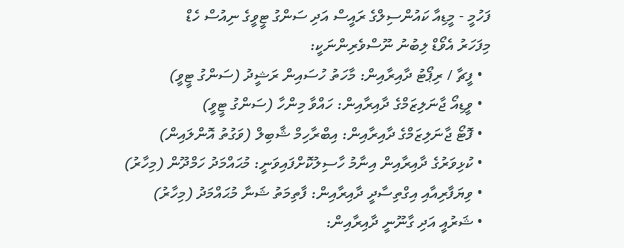ފަހުމީ - މީޑިއާ ކައުންސިލްގެ ރައީސް އަދި ސަންގު ޓީވީގެ ނިއުސް ހެޑް
މިފަހަރު އެވޯޑް ލިބުނު ނޫސްވެރިންނަކީ:
  • ފީޗާ / ރިޕޯޓު ދާއިރާއިން: މާހަތު ހުސައިން ރަޝީދު (ސަންގު ޓީވީ)
  • ވީޑިއޯ ޖާނަލިޒަމްގެ ދާއިރާއިން: ހައްވާ މިންހާ (ސަންގު ޓީވީ)
  • ފޮޓޯ ޖާނަލިޒަމްގެ ދާއިރާއިން: އިބްރާހިމް ޝާބިލް (ވަގުތު އޮންލައިން)
  • ކުޅިވަރުގެ ދާއިރާއިން އިނާމު ހާސިލުކޮށްފައިވަނީ: މުޙައްމަދު ހަމްދޫން (މިހާރު)
  • ވިޔަފާރިއާއި އިގްތިސާދީ ދާއިރާއިން: ފާތިމަތު ޝަނާ މުޙައްމަދު (މިހާރު)
  • ޝަރުއީ އަދި ގާނޫނީ ދާއިރާއިން: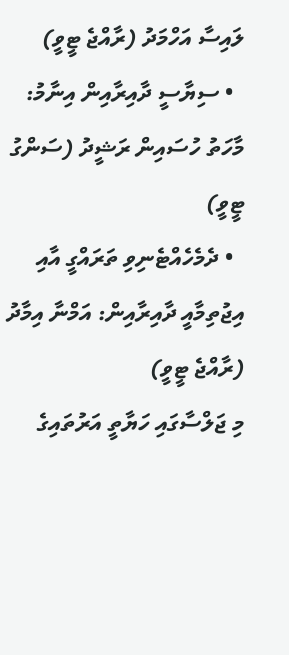ލައިސާ އަހްމަދު (ރާއްޖެ ޓީވީ)
  • ސިޔާސީ ދާއިރާއިން އިނާމު: މާހަތު ހުސައިން ރަޝީދު (ސަންގު ޓީވީ)
  • ދެމެހެއްޓެނިވި ތަރައްގީ އާއި އިޖުތިމާއީ ދާއިރާއިން: އަމްނާ އިމާދު (ރާއްޖެ ޓީވީ)
މި ޖަލްސާގައި ހަޔާތީ އަރުތައިގެ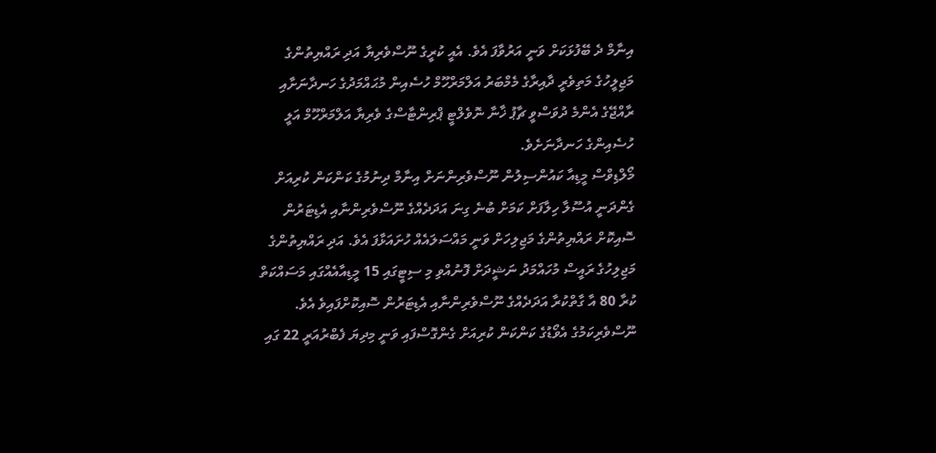އިނާމް ދެ ބޭފުޅަކަށް ވަނީ އަރުވާފަ އެވެ. އެއީ ކުރީގެ ނޫސްވެރިޔާ އަދި ރައްޔިތުންގެ މަޖިލީހުގެ މަތިވެރީ ދާއިރާގެ މެމްބަރު އަލްމަރްހޫމް ހުސެއިން މުޙައްމަދުގެ ހަނދާނަށާއި ރާއްޖޭގެ އެންމެ ދުވަސްވީ ޗާޕު ޚާނާ ނޮވެލްޓީ ޕްރިންޓާސްގެ ވެރިޔާ އަލްމަރްހޫމް އަލީ ހުސެއިންގެ ހަނދާނަށެވެ.
މޯލްޑިވްސް މީޑިއާ ކައުންސިލުން ނޫސްވެރިންނަށް އިނާމް ދިނުމުގެ ކަންކަން ކުރިއަށް ގެންދަނީ އުސޫލާ ހިލާފަށް ކަމަށް ބުނެ ގިނަ އަދަދެއްގެ ނޫސްވެރިންނާއި އެޑިޓަރުން ސޮއިކޮށް ރައްޔިތުންގެ މަޖިލިހަށް ވަނީ މައްސަލައެއް ހުށައަޅާފަ އެވެ. އަދި ރައްޔިތުންގެ މަޖިލިހުގެ ރައީސް މުހައްމަދު ނަޝީދަށް ފޮނުއްވި މި ސިޓީގައި 15 މީޑިއާއެއްގައި މަސައްކަތް ކުރާ 80 އާ ގާތްކުރާ އަދަދެއްގެ ނޫސްވެރިންނާއި އެޑިޓަރުން ސޮއިކޮށްފައިވެ އެވެ.
ނޫސްވެރިކަމުގެ އެވޯޑުގެ ކަންކަން ކުރިއަށް ގެންގޮސްފައި ވަނީ މިދިޔަ ފެބްރުއަރީ 22 ގައި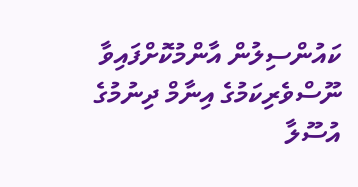ކައުންސިލުން އާންމުކޮށްފައިވާ ނޫސްވެރިކަމުގެ އިނާމް ދިނުމުގެ އުސޫލާ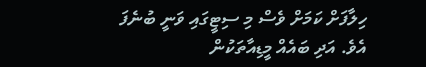ހިލާފަށް ކަމަށް ވެސް މި ސިޓީގައި ވަނީ ބުނެފަ އެވެ. އަދި ބައެއް މީޑިއާތަކުން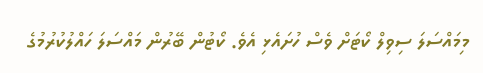މިމައްސަލަ ސިވިލް ކޯޓަށް ވެސް ހުށައެޅި އެވެ. ކޯޓުން ބޭރުން މައްސަލަ ހައްލުކުރުމުގެ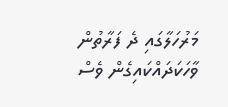މަރުހަލާގައި ދެ ފަރާތުން ވާހަކަދައްކައިގެން ވެސް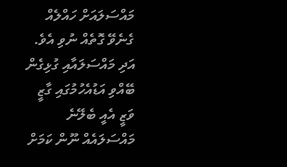މައްސަލައަށް ހައްލެއް ގެނެވޭ ގޮތެއް ނުވި އެވެ. އަދި މައްސަލައާއި ގުޅިގެން ބޭއްވި އަޑުއެހުމުގައި ގާޒީ ވަޒީ އެއީ ބެލޭނެ މައްސަލައެއް ނޫން ކަމަށް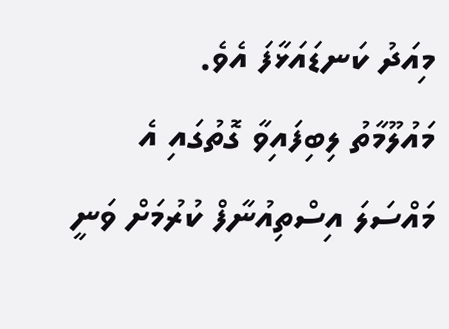މިއަދު ކަނޑައަޅާފަ އެވެ.
މައުލޫމާތު ލިބިފައިވާ ގޮތުގައި އެ މައްސަލަ އިސްތިއުނާފް ކުރުމަށް ވަނީ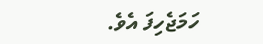ހަމަޖެހިފަ އެވެ.